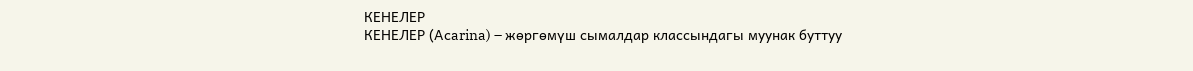КЕНЕЛЕР
КЕНЕЛЕР (Асarina) – жөргөмүш сымалдар классындагы муунак буттуу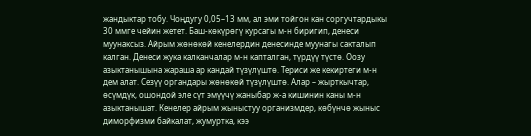жандыктар тобу. Чоңдугу 0,05–13 мм, ал эми тойгон кан соргучтардыкы 30 ммге чейин жетет. Баш-көкүрөгү курсагы м-н биригип, денеси муунаксыз. Айрым жөнөкөй кенелердин денесинде муунагы сакталып калган. Денеси жука калканчалар м-н капталган, түрдүү түстө. Оозу азыктанышына жараша ар кандай түзүлүштө. Териси же кекиртеги м-н дем алат. Сезүү органдары жөнөкөй түзүлүштө. Алар – жырткычтар, өсүмдүк, ошондой эле сүт эмүүчү жаныбар ж-а кишинин каны м-н азыктанышат. Кенелер айрым жыныстуу организмдер, көбүнчө жыныс диморфизми байкалат, жумуртка, кээ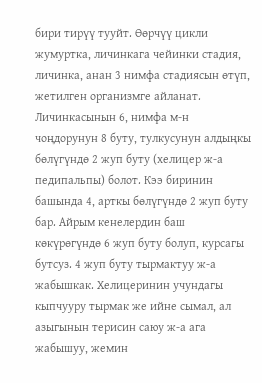бири тирүү тууйт. Өөрчүү цикли жумуртка, личинкага чейинки стадия, личинка, анан 3 нимфа стадиясын өтүп, жетилген организмге айланат. Личинкасынын 6, нимфа м-н чоңдорунун 8 буту, тулкусунун алдыңкы бөлүгүндө 2 жуп буту (хелицер ж-а педипальпы) болот. Кээ биринин башында 4, арткы бөлүгүндө 2 жуп буту бар. Айрым кенелердин баш көкүрөгүндө 6 жуп буту болуп, курсагы бутсуз. 4 жуп буту тырмактуу ж-а жабышкак. Хелицеринин учундагы кыпчууру тырмак же ийне сымал, ал азыгынын терисин саюу ж-а ага жабышуу, жемин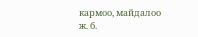кармоо, майдалоо ж. б.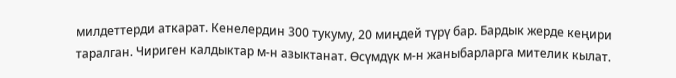милдеттерди аткарат. Кенелердин 300 тукуму, 20 миңдей түрү бар. Бардык жерде кеңири таралган. Чириген калдыктар м-н азыктанат. Өсүмдүк м-н жаныбарларга мителик кылат.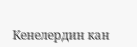Кенелердин кан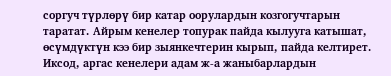соргуч түрлөрү бир катар оорулардын козгогучтарын таратат. Айрым кенелер топурак пайда кылууга катышат, өсүмдүктүн кээ бир зыянкечтерин кырып, пайда келтирет. Иксод, аргас кенелери адам ж-а жаныбарлардын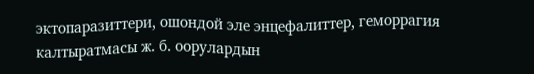эктопаразиттери, ошондой эле энцефалиттер, геморрагия калтыратмасы ж. б. оорулардын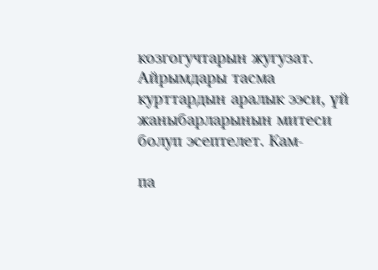козгогучтарын жугузат. Айрымдары тасма курттардын аралык ээси, үй жаныбарларынын митеси болуп эсептелет. Кам-

па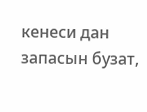кенеси дан запасын бузат,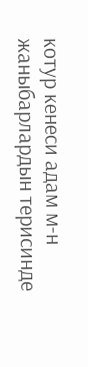котур кенеси адам м-н жаныбарлардын терисинде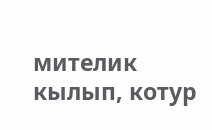мителик кылып, котур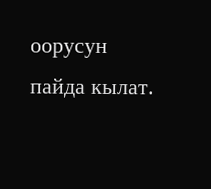оорусун пайда кылат.